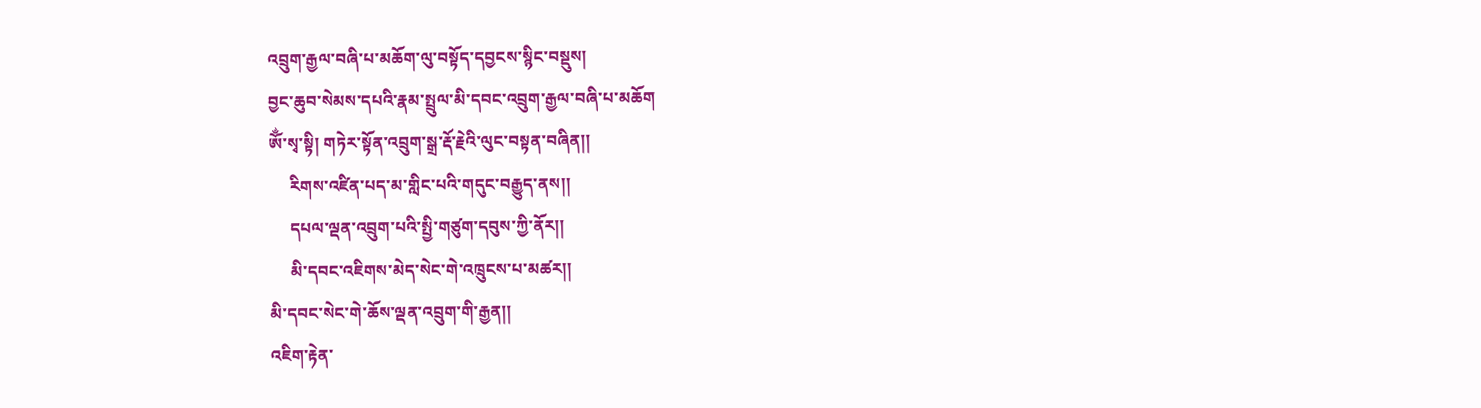འབྲུག་རྒྱལ་བཞི་པ་མཆོག་ལུ་བསྟོད་དབྱངས་སྙིང་བསྡུས།
བྱང་ཆུབ་སེམས་དཔའི་རྣམ་སྤྲུལ་མི་དབང་འབྲུག་རྒྱལ་བཞི་པ་མཆོག
ཨོྂ་སྭ་སྟི། གཏེར་སྟོན་འབྲུག་སྒྲ་རྡོ་རྗེའི་ལུང་བསྟན་བཞིན།།
     རིགས་འཛིན་པད་མ་གླིང་པའི་གདུང་བརྒྱུད་ནས།།
     དཔལ་ལྡན་འབྲུག་པའི་སྤྱི་གཙུག་དབུས་ཀྱི་ནོར།།
     མི་དབང་འཇིགས་མེད་སེང་གེ་འཁྲུངས་པ་མཚར།།
མི་དབང་སེང་གེ་ཆོས་ལྡན་འབྲུག་གི་རྒྱན།།
འཇིག་རྟེན་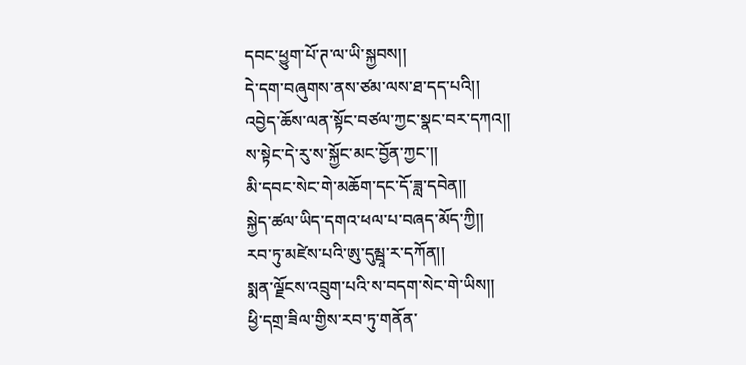དབང་ཕྱུག་པོ་ཊ་ལ་ཡི་སྐྱབས།།
དེ་དག་བཞུགས་ནས་ཙམ་ལས་ཐ་དད་པའི།།
འབྱེད་ཆོས་ལན་སྟོང་བཙལ་ཀྱང་སྣང་བར་དཀའ།།
ས་སྟེང་དེ་རུ་ས་སྐྱོང་མང་བྱོན་ཀྱང་།།
མི་དབང་སེང་གེ་མཆོག་དང་དོ་ཟླ་དབེན།།
སྐྱེད་ཚལ་ཡིད་དགའ་ཕལ་པ་བཞད་མོད་ཀྱི།།
རབ་ཏུ་མཛེས་པའི་ཨུ་དུམྦཱ་ར་དཀོན།།
སྨན་ལྗོངས་འབྲུག་པའི་ས་བདག་སེང་གེ་ཡིས།།
ཕྱི་དགྲ་ཟིལ་གྱིས་རབ་ཏུ་གནོན་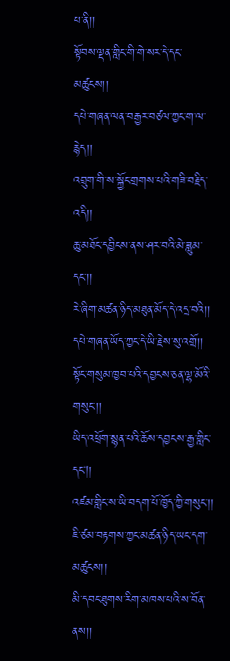པ་ནི།།
སྟོབས་ལྡན་གླིང་གི་གེ་སར་དེ་དང་མཚུངས།།
དཔེ་གཞན་ལན་བརྒྱར་བཙལ་ཀྱང་ག་ལ་རྙེད།།
འབྲུག་གི་ས་སྐྱོང་གྲགས་པའི་གཟི་བརྗིད་འདི།།
ཆུ་མཐོང་དབྱིངས་ནས་ཤར་བའི་མེ་ཟླུམ་དང་།།
རེ་ཞིག་མཚན་ཉིད་མཐུན་མོད་དེ་འདྲ་བའི།།
དཔེ་གཞན་ཡོད་ཀྱང་དེ་ཡི་རྗེས་སུ་འགྲོ།།
སྟོང་གསུམ་ཁྱབ་པའི་དབྱངས་ཅན་ལྷ་མོའི་གསུང་།།
ཡིད་འཕྲོག་སྙན་པའི་ཆོས་དབྱངས་རྒྱ་གླིང་དང།།
འཛམ་གླིང་ས་ཡི་བདག་པོ་ཁྱོད་ཀྱི་གསུང་།།
ཇི་ཙམ་བརྟགས་ཀྱང་མཚན་ཉིད་ཡང་དག་མཚུངས།།
མི་དབང་ཐུགས་རིག་མཁས་པའི་ས་བོན་ནས།།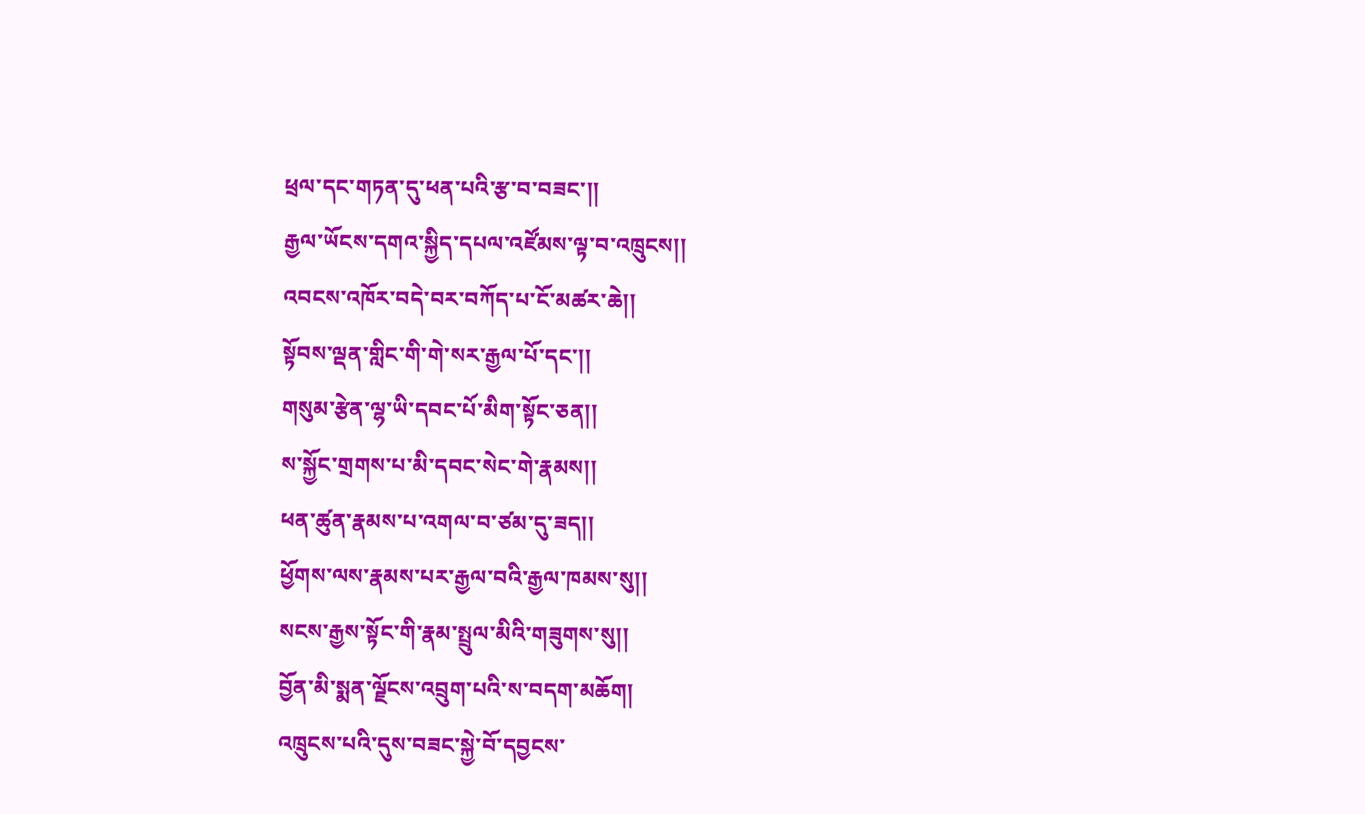ཕྲལ་དང་གཏན་དུ་ཕན་པའི་རྩ་བ་བཟང་།།
རྒྱལ་ཡོངས་དགའ་སྐྱིད་དཔལ་འཛོམས་ལྟ་བ་འཁྲུངས།།
འབངས་འཁོར་བདེ་བར་བཀོད་པ་ངོ་མཚར་ཆེ།།
སྟོབས་ལྡན་གླིང་གི་གེ་སར་རྒྱལ་པོ་དང་།།
གསུམ་རྩེན་ལྷ་ཡི་དབང་པོ་མིག་སྟོང་ཅན།།
ས་སྐྱོང་གྲགས་པ་མི་དབང་སེང་གེ་རྣམས།།
ཕན་ཚུན་རྣམས་པ་འགལ་བ་ཙམ་དུ་ཟད།།
ཕྱོགས་ལས་རྣམས་པར་རྒྱལ་བའི་རྒྱལ་ཁམས་སུ།།
སངས་རྒྱས་སྟོང་གི་རྣམ་སྤྲུལ་མིའི་གཟུགས་སུ།།
བྱོན་མི་སྨན་ལྗོངས་འབྲུག་པའི་ས་བདག་མཆོག།
འཁྲུངས་པའི་དུས་བཟང་སྐྱེ་བོ་དབྱངས་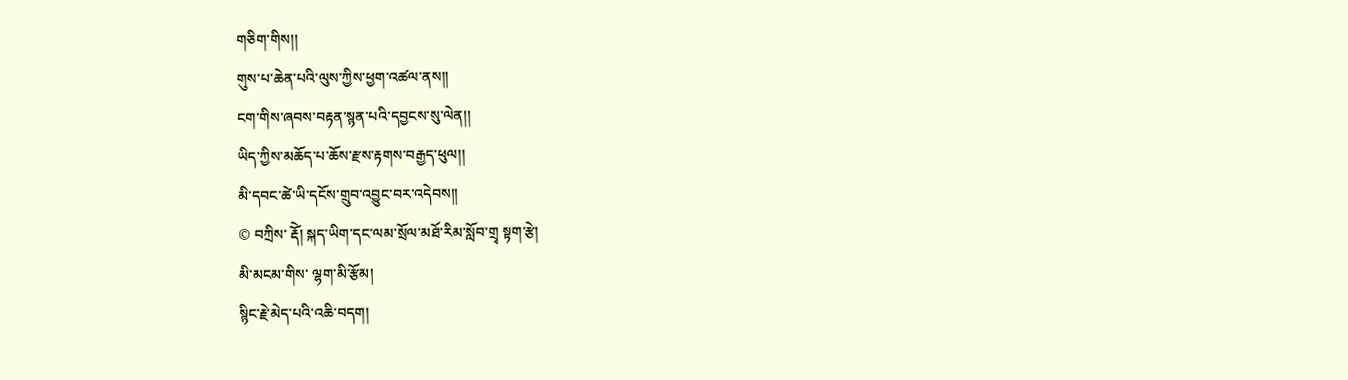གཅིག་གིས།།
གུས་པ་ཆེན་པའི་ལུས་ཀྱིས་ཕྱག་འཚལ་ནས།།
ངག་གིས་ཞབས་བརྟན་སྙན་པའི་དབྱངས་སུ་ལེན།།
ཡིད་ཀྱིས་མཆོད་པ་ཆོས་རྫས་རྟགས་བརྒྱད་ཕུལ།།
མི་དབང་ཚེ་ཡི་དངོས་གྲུབ་འབྱུང་བར་འདེབས།།
© བཀྲིས་ རྡོེ། སྐད་ཡིག་དང་ལམ་སྲོལ་མཐོ་རིམ་སློབ་གྲྭ སྟག་རྩེ།
མི་མངམ་གིས་ ལྷག་མི་རྩོམ།
སྙིང་རྗེ་མེད་པའི་འཆི་བདག།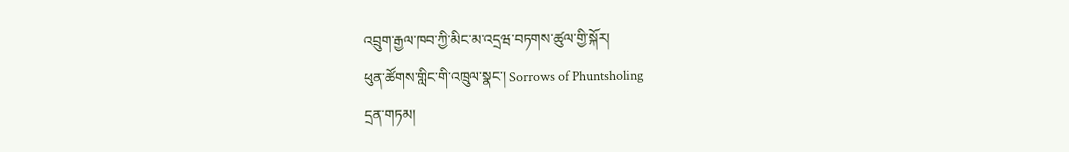འབྲུག་རྒྱལ་ཁབ་ཀྱི་མིང་མ་འདྲཝ་བཏགས་ཚུལ་གྱི་སྐོར།
ཕུན་ཚོགས་གླིང་གི་འཁྲུལ་སྣང་། Sorrows of Phuntsholing
དྲན་གཏམ།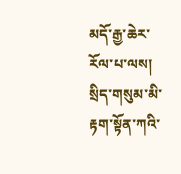མདོ་རྒྱ་ཆེར་རོལ་པ་ལས། སྲིད་གསུམ་མི་རྟག་སྟོན་ཀའི་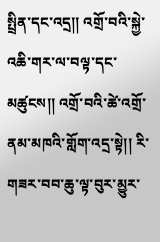སྤྲིན་དང་འདྲ།། འགྲོ་བའི་སྐྱེ་འཆི་གར་ལ་བལྟ་དང་མཚུངས།། འགྲོ་བའི་ཚེ་འགྲོ་ནམ་མཁའི་གློག་འདྲ་སྟེ།། རི་གཟར་བབ་ཆུ་ལྟ་བུར་མྱུར་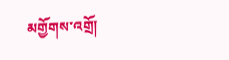མགྱོགས་འགྲོ།